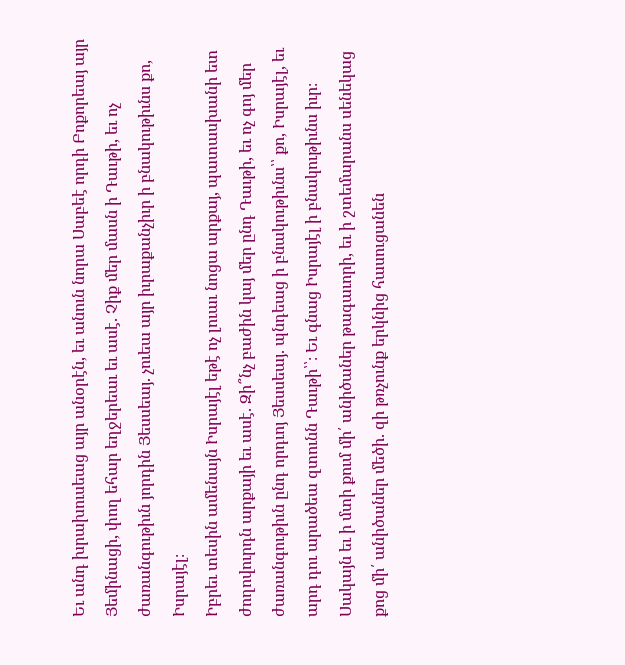Եւ անդ խրախուսեաց այր անօրէն, եւ անուն նորա Սաբեէ որդի Բոքորեայ այր Յեմինացի, փող եհար եղջերեաւ եւ ասէ. Չիք մեր մասն ի Դաւթի, եւ ոչ ժառանգութիւն յորդին Յեսսեայ. չուեա այր իւրաքանչիւր ի բնակութիւնս քո, Իսրայէլ։
Իբրեւ տեսին ամենայն Իսրայէլ եթէ ոչ լուաւ նոցա արքայ, պատասխանի ետ ժողովուրդն արքայի եւ ասէ. Զի՞նչ բաժին կայ մեր ընդ Դաւթի, եւ ոչ գոյ մեր ժառանգութիւն ընդ որդւոյ Յեսսեայ. պնդեաց ի բնակութիւնս՝՝ քո, Իսրայէլ, եւ արդ դու արածեա զտունն Դաւթի՝՝։ Եւ գնաց Իսրայէլ ի բնակութիւնս իւր։
Սակայն եւ ի մտի քում մի՛ անիծաներ թագաւորի, եւ ի շտեմարանս սենեկաց քոց մի՛ անիծաներ մեծի. զի թռչունք երկնից հասուցանեն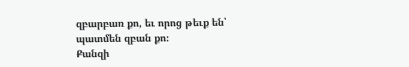զբարբառ քո, եւ որոց թեւք են՝ պատմեն զբան քո։
Քանզի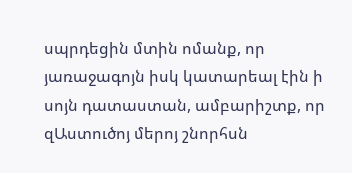սպրդեցին մտին ոմանք, որ յառաջագոյն իսկ կատարեալ էին ի սոյն դատաստան, ամբարիշտք, որ զԱստուծոյ մերոյ շնորհսն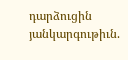դարձուցին յանկարգութիւն.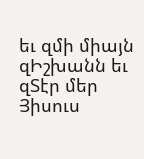եւ զմի միայն զԻշխանն եւ զՏէր մեր Յիսուս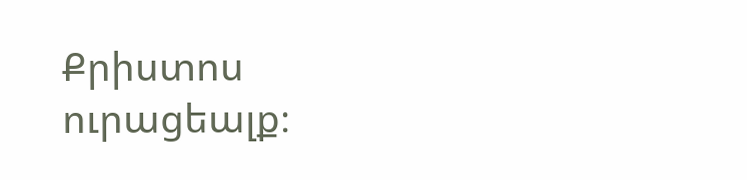Քրիստոս ուրացեալք։